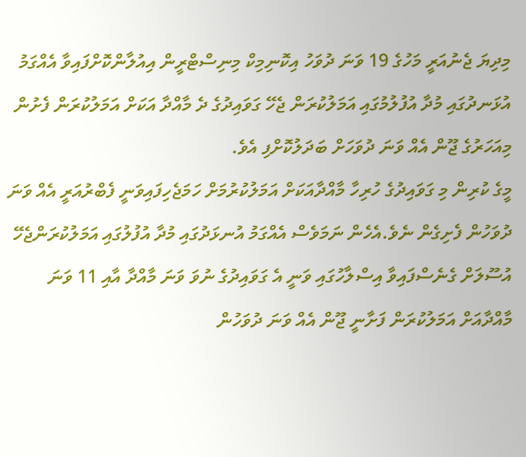މިދިޔަ ޖެނުއަރީ މަހުގެ 19 ވަނަ ދުވަހު އިކޮނިމިކް މިނިސްޓްރީން އިއުލާންކޮށްފައިވާ އެއްގަމު އުޅަނދުގައި މުދާ އުފުލުމުގައި އަމަލުކުރަން ޖެހޭ ގަވައިދުގެ ދެ މާއްދާ އަކަށް އަމަލުކުރަން ފެށުން މިއަހަރުގެ ޖޫން އެއް ވަނަ ދުވަހަށް ބަދަލުކޮށްފި އެވެ.
މީގެ ކުރިން މި ގަވައިދުގެ ހުރިހާ މާއްދާއަކަށް އަމަލުކުރުމަށް ހަމަޖެހިފައިވަނީ ފެބްރުއަރީ އެއް ވަނަ ދުވަހުން ފެށިގެން ނެވެ.އެހެން ނަމަވެސް އެއްގަމު އުނޅަދުގައި މުދާ އުފުލުގައި އަމަލުކުރަންޖެހޭ އުސޫލަށް ގެނެސްފައިވާ އިސްލާހުގައި ވަނީ އެ ގަވައިދުގެ ނުވަ ވަނަ މާއްދާ އާއި 11 ވަނަ މާއްދާއަށް އަމަލުކުރަން ފަށާނީ ޖޫން އެއް ވަނަ ދުވަހުން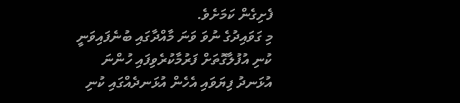ފެށިގެން ކަމަށެވެ.
މި ގަވައިދުގެ ނުވަ ވަނަ މާއްދާގައި ބުނެފައިވަނީ ކުނި އުފުލާގޮތަށް ފަރުމާކުރެވިފައި ހުންނަ އުޅަނދު ފިޔަވައި އެހެން އުޅަނދެއްގައި ކުނި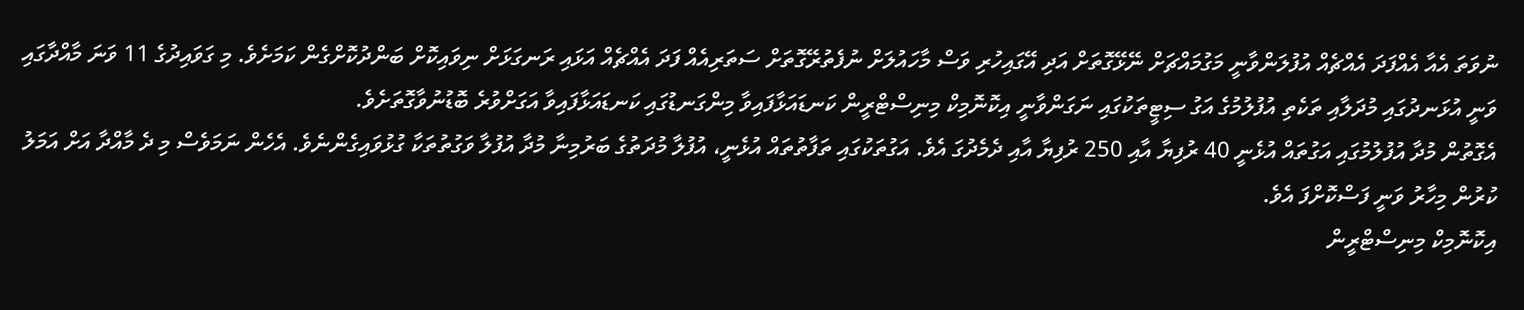ނުވަތަ އެއާ އެއްފަދަ އެއްޗެއް އުފުލަންވާނީ މަގުމައްޗަށް ނޭޅޭގޮތަށް އަދި އޭގައިހުރި ވަސް މާހައުލަށް ނުފެތުރޭގޮތަށް ސަތަރިއެއް ފަދަ އެއްޗެއް އަޅައި ރަނގަޅަށް ނިވައިކޮށް ބަންދުކޮށްގެން ކަމަށެވެ. މި ގަވައިދުގެ 11 ވަނަ މާއްދާގައި ވަނީ އުޅަނދުގައި މުދަލާއި ތަކެތި އުފުލުމުގެ އަގު ސިޓީތަކުގައި ނަގަންވާނީ އިކޮނޮމިކް މިނިސްޓްރީން ކަނޑައަޅާފައިވާ މިންގަނޑުގައި ކަނޑައަޅާފައިވާ އަގަށްވުރެ ބޮޑުނުވާގޮތަށެވެ.
އެގޮތުން މުދާ އުފުލުމުގައި އަގުތައް އުޅެނީ 40 ރުފިޔާ އާއި 250 ރުފިޔާ އާއި ދެމެދުގަ އެވެ. އަގުތަކުގައި ތަފާތުތައް އުޅެނީ، އުފުލާ މުދަތުގެ ބަރުމިނާ މުދާ އުފުލާ ވަގުތުތަކާ ގުޅުވައިގެންނެވެ. އެހެން ނަމަވެސް މި ދެ މާއްދާ އަށް އަމަލު ކުރުން މިހާރު ވަނީ ފަސްކޮށްފަ އެވެ.
އިކޮނޮމިކް މިނިސްޓްރީން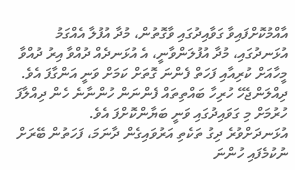އާއްމުކޮށްފައިވާ ގަވާއިދުގައި ވާގޮތުން، މުދާ އުފުލާ އެއްގަމު އުޅަނދުގައި، މުދާ އުފުލަންވާނީ، އެ އުޅަނދެއް ދުއްވާ އިރު ދުއްވާ މީހާއަށް ކުރިއާއި ފަހަތް ފެންނަ ގޮތަށް ކަމަށް ވަނީ އަންގާފަ އެވެ. ދިއްލަންޖެހޭ ހުރިހާ ބައްތިތައް ފެންނަން ހުންނާނެ ހެން ދިއްލާފަ ހުރުމަށް މި ގަވައިދުގައި ވަނީ ބަޔާންކޮށްފަ އެވެ.
އުޅަނދަށްވުރެ ދިގު ތަކެތި އަރުވައިގެން ދާނަމަ، ފަހަތުން ބޭރަށް ނުކުމެފައި ހުންނަ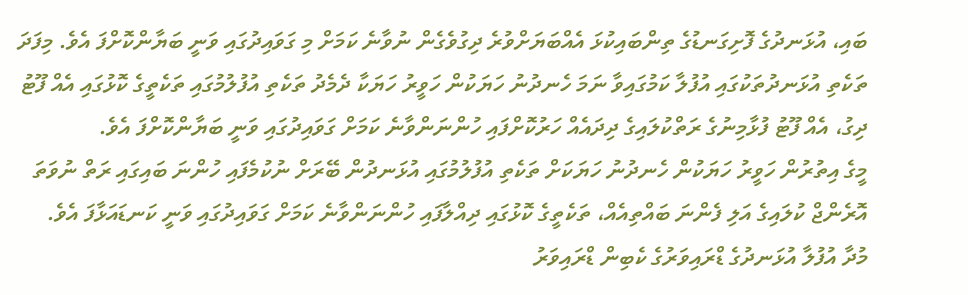ބައި، އުޅަނދުގެ ފޮށިގަނޑުގެ ތިންބައިކުޅަ އެއްބަޔަށްވުރެ ދިގުވެގެން ނުވާނެ ކަމަށް މި ގަވައިދުގައި ވަނީ ބަޔާންކޮށްފަ އެވެ. މިފަދަ ތަކެތި އުޅަނދުތަކުގައި އުފުލާ ކަމުގައިވާ ނަމަ ހެނދުނު ހަޔަކުން ހަވީރު ހަޔަކާ ދެމެދު ތަކެތި އުފުލުމުގައި ތަކެތީގެ ކޮޅުގައި އެއް ފޫޓު ދިގު، އެއް ފޫޓު ފުޅާމިނުގެ ރަތްކުލައިގެ ދިދައެއް ހަރުކޮށްފައި ހުންނަންވާނެ ކަމަށް ގަވައިދުގައި ވަނީ ބަޔާންކޮށްފަ އެވެ.
މީގެ އިތުރުން ހަވީރު ހަޔަކުން ހެނދުނު ހަޔަކަށް ތަކެތި އުފުލުމުގައި އުޅަނދުން ބޭރަށް ނުކުމެފައި ހުންނަ ބައިގައި ރަތް ނުވަތަ އޮރެންޖް ކުލައިގެ އަލި ފެންނަ ބައްތިއެއް، ތަކެތީގެ ކޮޅުގައި ދިއްލާފައި ހުންނަންވާނެ ކަމަށް ގަވައިދުގައި ވަނީ ކަނޑައަޅާފަ އެވެ.
މުދާ އުފުލާ އުޅަނދުގެ ޑްރައިވަރުގެ ކެބިން ޑްރައިވަރު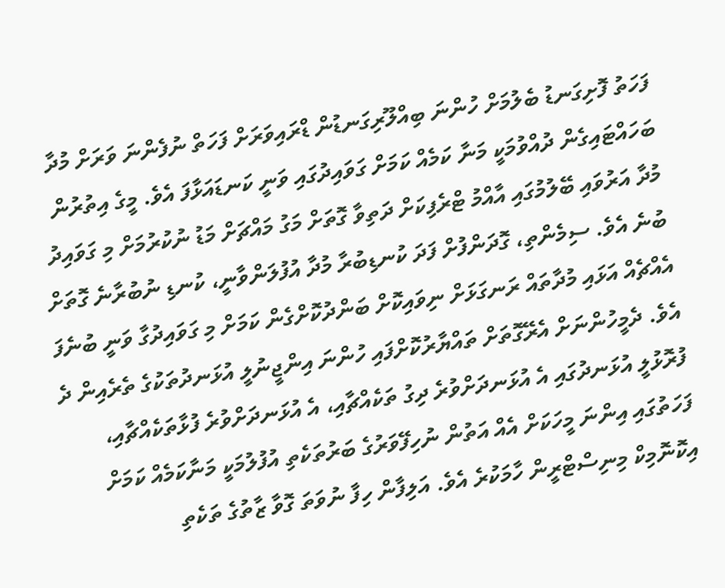ފަހަތު ފޮށިގަނޑު ބެލުމަށް ހުންނަ ބިއްލޫރިގަނޑުން ޑްރައިވަރަށް ފަހަތް ނުފެންނަ ވަރަށް މުދާ ބަހައްޓައިގެން ދުއްވުމަކީ މަނާ ކަމެއް ކަމަށް ގަވައިދުގައި ވަނީ ކަނޑައަޅާފަ އެވެ. މީގެ އިތުރުން މުދާ އަރުވައި ބޭލުމުގައި އާއްމު ޓްރެފިކަށް ދަތިވާ ގޮތަށް މަގު މައްޗަށް މަޑު ނުކުރުމަށް މި ގަވައިދު ބުނެ އެވެ. ސިމެންތި، ގޮދަންފުށް ފަދަ ކުނޑިބުރާ މުދާ އުފުލަންވާނީ، ކުނޑި ނުބުރާނެ ގޮތަށް އެއްޗެއް އަޅައި މުދާތައް ރަނގަޅަށް ނިވައިކޮށް ބަންދުކޮށްގެން ކަމަށް މި ގަވައިދުގާ ވަނީ ބުނެފަ އެވެ. ދެމީހުންނަށް އެރޭގޮތަށް ތައްޔާރުކޮށްފައި ހުންނަ އިންޖީނުލީ އުޅަނދުތަކުގެ ތެރެއިން ދެ ފުރޮޅުލީ އުޅަނދުގައި އެ އުޅަނދަށްވުރެ ދިގު ތަކެއްޗާއި، އެ އުޅަނދަށްވުރެ ފުޅާތަކެއްޗާއި، ފަހަތުގައި އިންނަ މީހަކަށް އެއް އަތުން ނުހިފޭވަރުގެ ބަރުތަކެތި އުފުލުމަކީ މަނާކަމެއް ކަމަށް އިކޮނޮމިކް މިނިސްޓްރީން ހާމަކުރެ އެވެ. އަލިފާން ހިފާ ނުވަތަ ގޮވާ ޒާތުގެ ތަކެތި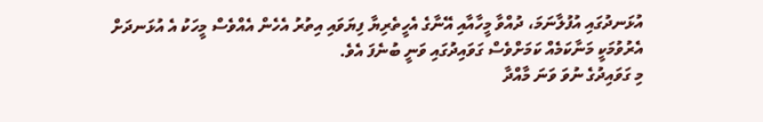އުޅަނދުގައި އުފުލާނަމަ، ދުއްވާ މީހާއާއި އޭނާގެ އެހީތެރިޔާ ފިޔަވައި އިތުރު އެހެން އެއްވެސް މީހަކު އެ އުޅަނދަށް އެރުވުމަކީ މަނާކަމެއް ކަމަށްވެސް ގަވައިދުގައި ވަނީ ބުނެފަ އެވެ.
މި ގަވައިދުގެ ނުވަ ވަނަ މާއްދާ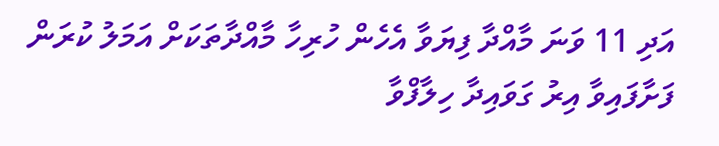އަދި 11 ވަނަ މާއްދާ ފިޔަވާ އެހެން ހުރިހާ މާއްދާތަކަށް އަމަލު ކުރަން ފަށާފައިވާ އިރު ގަވައިދާ ހިލާފްވާ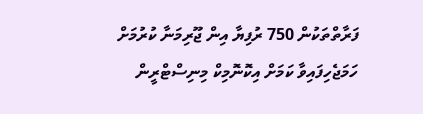ފަރާތްތަކުން 750 ރުފިޔާ އިން ޖޫރިމަނާ ކުރުމަށް ހަމަޖެހިފައިވާ ކަމަށް އިކޮނޮމިކް މިނިސްޓްރީން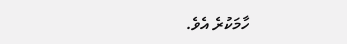ހާމަކުރެ އެވެ.